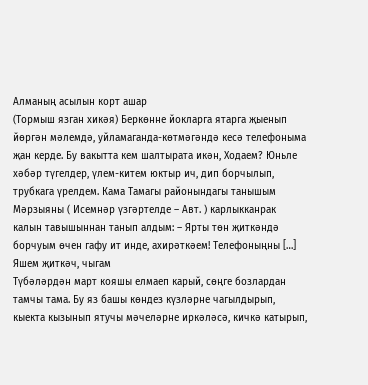Алманың асылын корт ашар
(Тормыш язган хикәя) Беркөнне йокларга ятарга җыенып йөргән мәлемдә, уйламаганда-көтмәгәндә кесә телефоныма җан керде. Бу вакытта кем шалтырата икән, Ходаем? Юньле хәбәр түгелдер, үлем-китем юктыр ич, дип борчылып, трубкага үрелдем. Кама Тамагы районындагы танышым Мәрзыяны ( Исемнәр үзгәртелде – Авт. ) карлыкканрак калын тавышыннан танып алдым: – Ярты төн җиткәндә борчуым өчен гафу ит инде, ахирәткәем! Телефоныңны […]
Яшем җиткәч, чыгам
Түбәләрдән март кояшы елмаеп карый, сөңге бозлардан тамчы тама. Бу яз башы көндез күзләрне чагылдырып, кыекта кызынып ятучы мәчеләрне иркәләсә, кичкә катырып,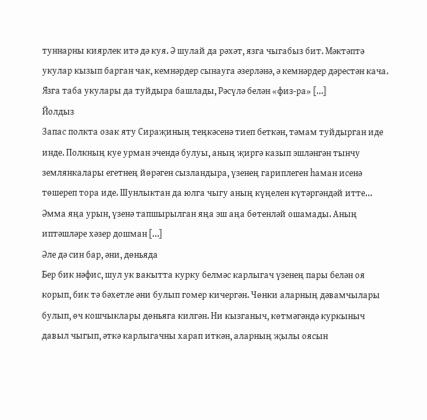туннарны киярлек итә дә куя. Ә шулай да рәхәт, язга чыгабыз бит. Мәктәптә укулар кызып барган чак, кемнәрдер сынауга әзерләнә, ә кемнәрдер дәрестән кача. Язга таба укулары да туйдыра башлады, Рәсүлә белән «физ-ра» […]
Йолдыз
Запас полкта озак яту Сираҗиның теңкәсенә тиеп беткән, тәмам туйдырган иде инде. Полкның куе урман эчендә булуы, аның җиргә казып эшләнгән тынчу землянкалары егетнең йөрәген сызландыра, үзенең гариплеген һаман исенә төшереп тора иде. Шунлыктан да юлга чыгу аның күңелен күтәргәндәй итте… Әмма яңа урын, үзенә тапшырылган яңа эш аңа бөтенләй ошамады. Аның иптәшләре хәзер дошман […]
Әле дә син бар, әни, дөньяда
Бер бик нәфис, шул ук вакытта курку белмәс карлыгач үзенең пары белән оя корып, бик тә бәхетле әни булып гомер кичергән. Чөнки аларның дәвамчылары булып, өч кошчыклары дөньяга килгән. Ни кызганыч, көтмәгәндә куркыныч давыл чыгып, әткә карлыгачны харап иткән, аларның җылы оясын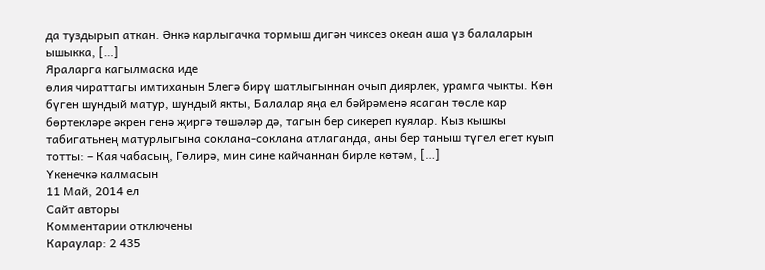да туздырып аткан. Әнкә карлыгачка тормыш дигән чиксез океан аша үз балаларын ышыкка, […]
Яраларга кагылмаска иде
өлия чираттагы имтиханын 5легә бирү шатлыгыннан очып диярлек, урамга чыкты. Көн бүген шундый матур, шундый якты, Балалар яңа ел бәйрәменә ясаган төсле кар бөртекләре әкрен генә җиргә төшәләр дә, тагын бер сикереп куялар. Кыз кышкы табигатьнең матурлыгына соклана-соклана атлаганда, аны бер таныш түгел егет куып тотты: – Кая чабасың, Гөлирә, мин сине кайчаннан бирле көтәм, […]
Үкенечкә калмасын
11 Май, 2014 ел
Сайт авторы
Комментарии отключены
Караулар: 2 435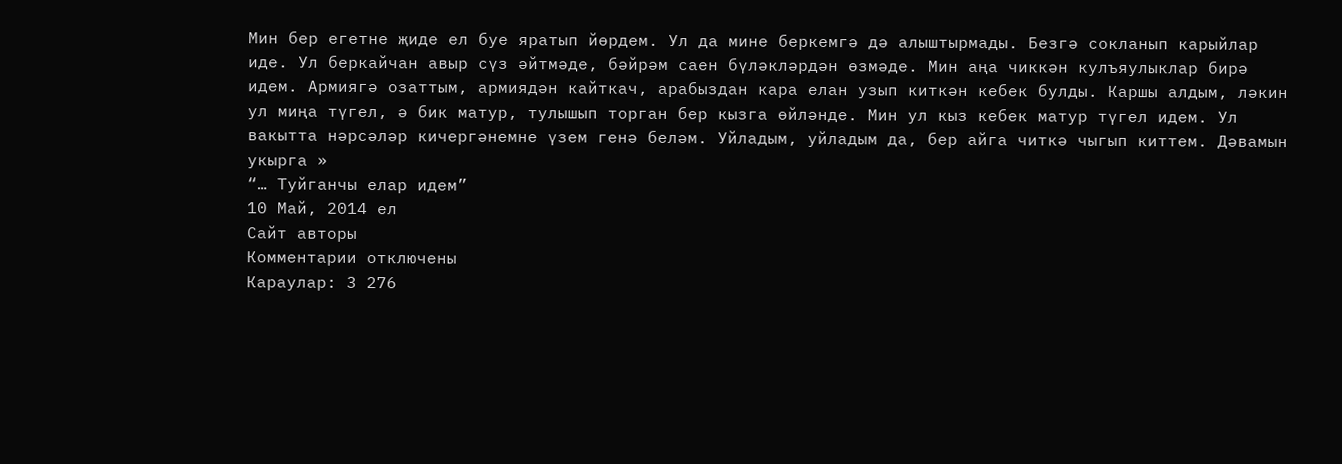Мин бер егетне җиде ел буе яратып йөрдем. Ул да мине беркемгә дә алыштырмады. Безгә сокланып карыйлар иде. Ул беркайчан авыр сүз әйтмәде, бәйрәм саен бүләкләрдән өзмәде. Мин аңа чиккән кулъяулыклар бирә идем. Армиягә озаттым, армиядән кайткач, арабыздан кара елан узып киткән кебек булды. Каршы алдым, ләкин ул миңа түгел, ә бик матур, тулышып торган бер кызга өйләнде. Мин ул кыз кебек матур түгел идем. Ул вакытта нәрсәләр кичергәнемне үзем генә беләм. Уйладым, уйладым да, бер айга читкә чыгып киттем. Дәвамын укырга »
“… Туйганчы елар идем”
10 Май, 2014 ел
Сайт авторы
Комментарии отключены
Караулар: 3 276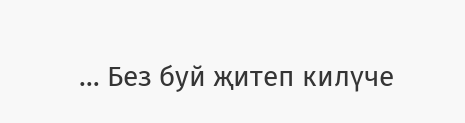… Без буй җитеп килүче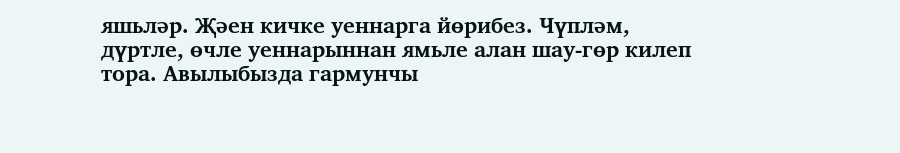яшьләр. Җәен кичке уеннарга йөрибез. Чүпләм, дүртле, өчле уеннарыннан ямьле алан шау-гөр килеп тора. Авылыбызда гармунчы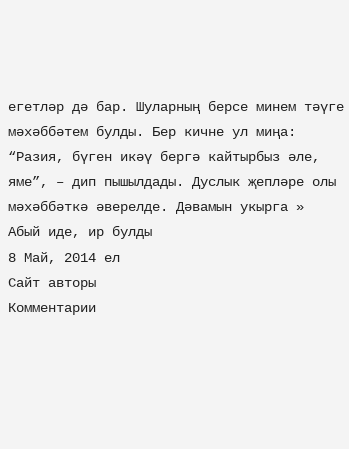егетләр дә бар. Шуларның берсе минем тәүге мәхәббәтем булды. Бер кичне ул миңа: “Разия, бүген икәү бергә кайтырбыз әле, яме”, – дип пышылдады. Дуслык җепләре олы мәхәббәткә әверелде. Дәвамын укырга »
Абый иде, ир булды
8 Май, 2014 ел
Сайт авторы
Комментарии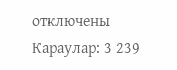отключены
Караулар: 3 239